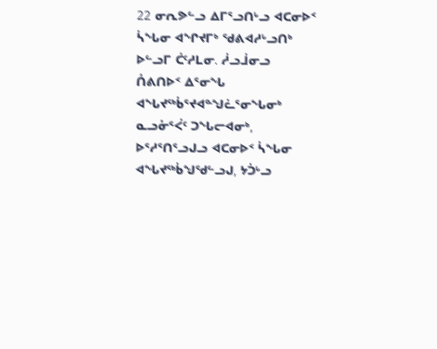22 ᓂᕆᕗᓪᓗ ᐃᒥᕐᓗᑎᒡᓗ ᐊᑕᓂᐅᑉ ᓵᖓᓂ ᐊᖏᔪᒥᒃ ᖁᕕᐊᓱᒡᓗᑎᒃ ᐅᓪᓗᒥ ᑖᑦᓱᒪᓂ. ᓲᓗᒨᓂᓗ ᑍᕕᑎᐅᑉ ᐃᕐᓂᖓ ᐊᖓᔪᖅᑳᕐᔪᐊᓐᖑᓛᕐᓂᖓᓂᒃ ᓇᓗᓁᕐᐹᑦ ᑐᖓᓕᐊᓂᒃ, ᐅᕐᓱᕐᑎᕐᓗᒍᓗ ᐊᑕᓂᐅᑉ ᓵᖓᓂ ᐊᖓᔪᖅᑳᖑᖁᓪᓗᒍ, ᔭᑑᒡᓗ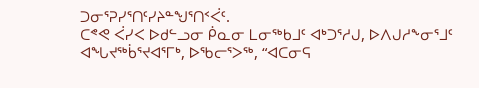ᑐᓂᕐᕈᓯᕐᑎᑦᓯᔨᓐᖑᕐᑎᑉᐹᑦ.
ᑕᕝᕙ ᐹᓯᐸ ᐅᑯᓪᓗᓂ ᑮᓇᓂ ᒪᓂᖅᑲᒧᑦ ᐊᒃᑐᕐᓱᒍ, ᐅᐱᒍᓱᖕᓂᕐᒧᑦ ᐊᖓᔪᖅᑳᕐᔪᐊᕐᒥᒃ, ᐅᖃᓕᕐᐳᖅ, “ᐊᑕᓂᕋ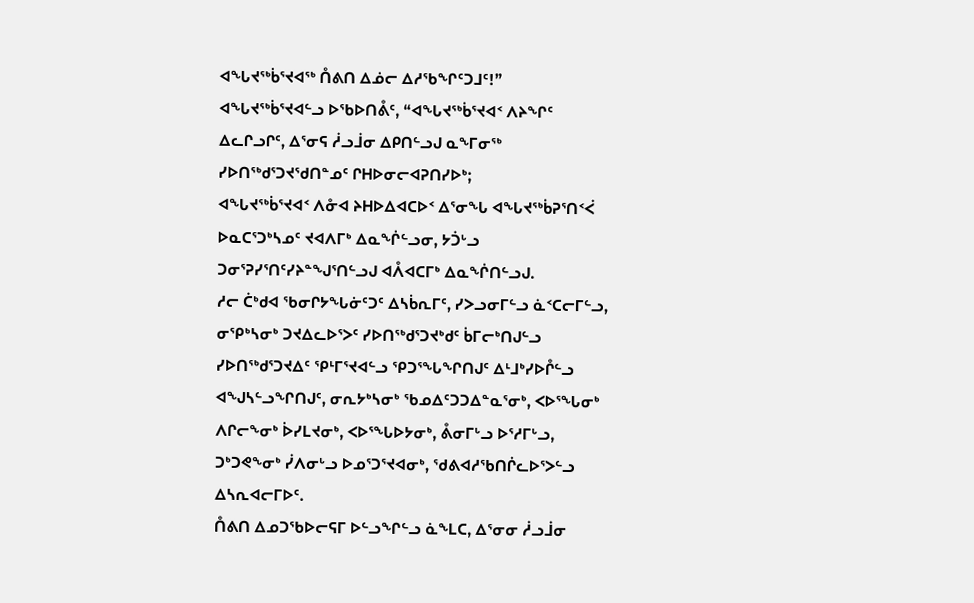ᐊᖓᔪᖅᑳᕐᔪᐊᖅ ᑍᕕᑎ ᐃᓅᓕ ᐃᓱᖃᖏᑦᑐᒧᑦ!”
ᐊᖓᔪᖅᑳᕐᔪᐊᓪᓗ ᐅᖃᐅᑎᕔᑦ, “ᐊᖓᔪᖅᑳᕐᔪᐊᑉ ᐱᔨᖏᑦ ᐃᓚᒋᓗᒋᑦ, ᐃᕐᓂᕋ ᓲᓗᒨᓂ ᐃᑭᑎᓪᓗᒍ ᓇᖕᒥᓂᖅ ᓯᐅᑎᖅᑯᕐᑐᔪᖁᑎᓐᓄᑦ ᒋᕼᐅᓂᓕᐊᕈᑎᓯᐅᒃ;
ᐊᖓᔪᖅᑳᕐᔪᐊᑉ ᐱᓁᐊ ᔨᕼᐅᐃᐊᑕᐅᑉ ᐃᕐᓂᖓ ᐊᖓᔪᖅᑳᕈᕐᑎᑉᐹ ᐅᓇᑕᕐᑐᒃᓴᓄᑦ ᔪᐊᐱᒥᒃ ᐃᓇᖐᓪᓗᓂ, ᔭᑑᒡᓗ ᑐᓂᕐᕈᓯᕐᑎᑦᓯᔨᓐᖑᕐᑎᓪᓗᒍ ᐊᐰᐊᑕᒥᒃ ᐃᓇᖐᑎᓪᓗᒍ.
ᓱᓕ ᑖᒃᑯᐊ ᖃᓂᒋᔭᖓᓃᑦᑐᑦ ᐃᓴᑳᕆᒥᑦ, ᓯᐳᓗᓂᒥᓪᓗ ᓈᑉᑕᓕᒥᓪᓗ, ᓂᕿᒃᓴᓂᒃ ᑐᔪᐃᓚᐅᕐᐳᑦ ᓯᐅᑎᖅᑯᕐᑐᔪᒃᑯᑦ ᑳᒥᓕᒃᑎᒍᓪᓗ ᓯᐅᑎᖅᑯᕐᑐᔪᐃᑦ ᕿᒻᒥᕐᔪᐊᓪᓗ ᕿᑐᕐᖓᖏᑎᒍᑦ ᐃᒻᒧᒃᓯᐅᒊᓪᓗ ᐊᖑᓴᓪᓗᖏᑎᒍᑦ, ᓂᕆᔭᒃᓴᓂᒃ ᖃᓄᐃᑦᑐᑐᐃᓐᓇᕐᓂᒃ, ᐸᐅᕐᖓᓂᒃ ᐱᒋᓕᖕᓂᒃ ᐆᓯᒪᔪᓂᒃ, ᐸᐅᕐᖓᐅᔭᓂᒃ, ᕔᓂᒥᒡᓗ ᐅᕐᓱᒥᒡᓗ, ᑐᒃᑐᕙᖕᓂᒃ ᓰᐱᓂᒡᓗ ᐅᓄᕐᑐᕐᔪᐊᓂᒃ, ᖁᕕᐊᓱᖃᑎᒌᓚᐅᕐᐳᓪᓗ ᐃᓴᕆᐊᓕᒥᐅᑦ.
ᑍᕕᑎ ᐃᓄᑐᖃᐅᓕᕋᒥ ᐅᓪᓗᖏᓪᓗ ᓈᖕᒪᑕ, ᐃᕐᓂᓂ ᓲᓗᒨᓂ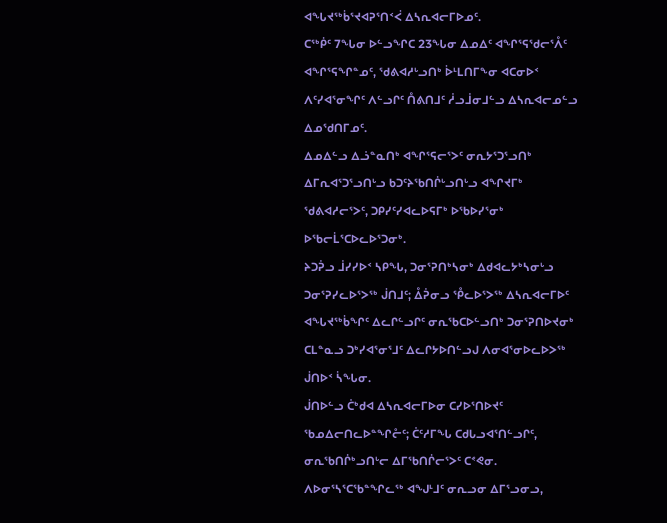ᐊᖓᔪᖅᑳᕐᔪᐊᕈᕐᑎᑉᐹ ᐃᓴᕆᐊᓕᒥᐅᓄᑦ.
ᑕᖅᑮᑦ 7ᖓᓂ ᐅᓪᓗᖏᑕ 23ᖓᓂ ᐃᓄᐃᑦ ᐊᖏᕐᕋᖁᓕᕐᐰᑦ ᐊᖏᕐᕋᖏᓐᓄᑦ, ᖁᕕᐊᓱᒡᓗᑎᒃ ᐆᒻᒪᑎᒥᖕᓂ ᐊᑕᓂᐅᑉ ᐱᑦᓯᐊᕐᓂᖏᑦ ᐱᓪᓗᒋᑦ ᑍᕕᑎᒧᑦ ᓲᓗᒨᓂᒧᓪᓗ ᐃᓴᕆᐊᓕᓄᓪᓗ ᐃᓄᖁᑎᒥᓄᑦ.
ᐃᓄᐃᓪᓗ ᐃᓘᓐᓇᑎᒃ ᐊᖏᕐᕋᓕᕐᐳᑦ ᓂᕆᔭᕐᑐᕐᓗᑎᒃ ᐃᒥᕆᐊᕐᑐᕐᓗᑎᒡᓗ ᑲᑐᑦᔨᖃᑎᒌᒡᓗᑎᒡᓗ ᐊᖏᔪᒥᒃ ᖁᕕᐊᓱᓕᕐᐳᑦ, ᑐᑭᓯᑦᓯᐊᓚᐅᕋᒥᒃ ᐅᖃᐅᓯᕐᓂᒃ ᐅᖃᓕᒫᕐᑕᐅᓚᐅᕐᑐᓂᒃ.
ᔨᑐᕉᓗ ᒨᓯᓯᐅᑉ ᓴᑭᖓ, ᑐᓂᕐᕈᑎᒃᓴᓂᒃ ᐃᑯᐊᓚᔭᒃᓴᓂᒡᓗ ᑐᓂᕐᕈᓯᓚᐅᕐᐳᖅ ᒎᑎᒧᑦ; ᐂᕉᓂᓗ ᕾᓚᐅᕐᐳᖅ ᐃᓴᕆᐊᓕᒥᐅᑦ ᐊᖓᔪᖅᑳᖏᑦ ᐃᓚᒋᓪᓗᒋᑦ ᓂᕆᖃᑕᐅᓪᓗᑎᒃ ᑐᓂᕐᕈᑎᐅᔪᓂᒃ ᑕᒪᓐᓇᓗ ᑐᒃᓯᐊᕐᓂᕐᒧᑦ ᐃᓚᒋᔭᐅᑎᓪᓗᒍ ᐱᓂᐊᕐᓂᐅᓚᐅᐳᖅ ᒎᑎᐅᑉ ᓵᖓᓂ.
ᒎᑎᐅᓪᓗ ᑖᒃᑯᐊ ᐃᓴᕆᐊᓕᒥᐅᓂ ᑕᓯᐅᕐᑎᐅᔪᑦ ᖃᓄᐃᓕᑎᓚᐅᓐᖏᓔᑦ; ᑖᑦᓱᒥᖓ ᑕᑯᒐᓗᐊᕐᑎᓪᓗᒋᑦ, ᓂᕆᖃᑎᒌᒃᓗᑎᒡᓕ ᐃᒥᖃᑎᒌᓕᕐᐳᑦ ᑕᕝᕙᓂ.
ᐱᐅᓂᕐᓴᕐᑕᖃᓐᖏᓚᖅ ᐊᖑᒻᒧᑦ ᓂᕆᓗᓂ ᐃᒥᕐᓗᓂᓗ,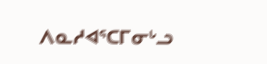ᐱᓇᓱᐊᕐᑕᒥᓂᒡᓗ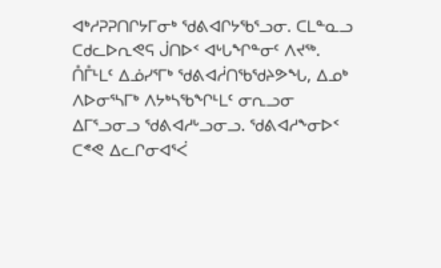ᐊᒃᓱᕈᕈᑎᒋᔭᒥᓂᒃ ᖁᕕᐊᒋᔭᖃᕐᓗᓂ. ᑕᒪᓐᓇᓗ ᑕᑯᓚᐅᕆᕙᕋ ᒎᑎᐅᑉ ᐊᒡᒐᖏᓐᓂᑦ ᐱᔪᖅ.
ᑍᒤᒻᒪᑦ ᐃᓅᓯᕐᒥᒃ ᖁᕕᐊᓲᑎᖃᖁᔨᕗᖓ, ᐃᓄᒃ ᐱᐅᓂᕐᓴᒥᒃ ᐱᔭᒃᓴᖃᖏᒻᒪᑦ ᓂᕆᓗᓂ ᐃᒥᕐᓗᓂᓗ ᖁᕕᐊᓱᒡᓗᓂᓗ. ᖁᕕᐊᓱᖕᓂᐅᑉ ᑕᕝᕙ ᐃᓚᒋᓂᐊᕐᐹ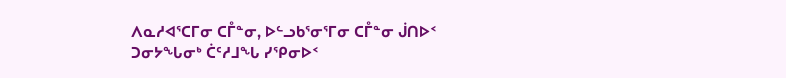ᐱᓇᓱᐊᕐᑕᒥᓂ ᑕᒤᓐᓂ, ᐅᓪᓗᑲᕐᓂᕐᒥᓂ ᑕᒤᓐᓂ ᒎᑎᐅᑉ ᑐᓂᔭᖓᓂᒃ ᑖᑦᓱᒧᖓ ᓯᕿᓂᐅᑉ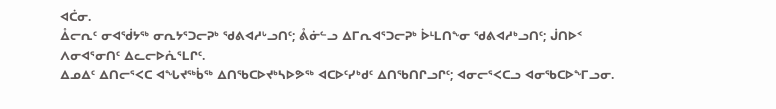ᐊᑖᓂ.
ᐂᓕᕆᑦ ᓂᐊᖂᔭᖅ ᓂᕆᔭᕐᑐᓕᕈᒃ ᖁᕕᐊᓱᒡᓗᑎᑦ; ᕔᓃᓪᓗ ᐃᒥᕆᐊᕐᑐᓕᕈᒃ ᐆᒻᒪᑎᖕᓂ ᖁᕕᐊᓱᒃᓗᑎᑦ; ᒎᑎᐅᑉ ᐱᓂᐊᕐᓂᑎᑦ ᐃᓚᓕᐅᕇᕐᒪᒋᑦ.
ᐃᓄᐃᑦ ᐃᑎᓕᕐᐸᑕ ᐊᖓᔪᖅᑳᖅ ᐃᑎᖃᑕᐅᔪᒃᓴᐅᕗᖅ ᐊᑕᐅᑦᓯᒃᑯᑦ ᐃᑎᖃᑎᒋᓗᒋᑦ; ᐊᓂᓕᕐᐸᑕᓗ ᐊᓂᖃᑕᐅᖕᒥᓗᓂ.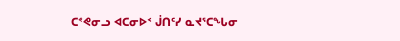ᑕᕝᕙᓂᓗ ᐊᑕᓂᐅᑉ ᒎᑎᑦᓯ ᓇᔪᕐᑕᖓᓂ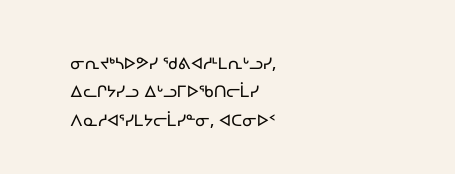ᓂᕆᔪᒃᓴᐅᕗᓯ ᖁᕕᐊᓱᒻᒪᕆᒡᓗᓯ, ᐃᓚᒋᔭᓯᓗ ᐃᒡᓗᒥᐅᖃᑎᓕᒫᓯ ᐱᓇᓱᐊᕐᓯᒪᔭᓕᒫᓯᓐᓂ, ᐊᑕᓂᐅᑉ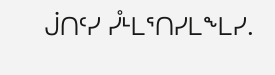ᒎᑎᑦᓯ ᓮᒻᒪᕐᑎᓯᒪᖕᒪᓯ.